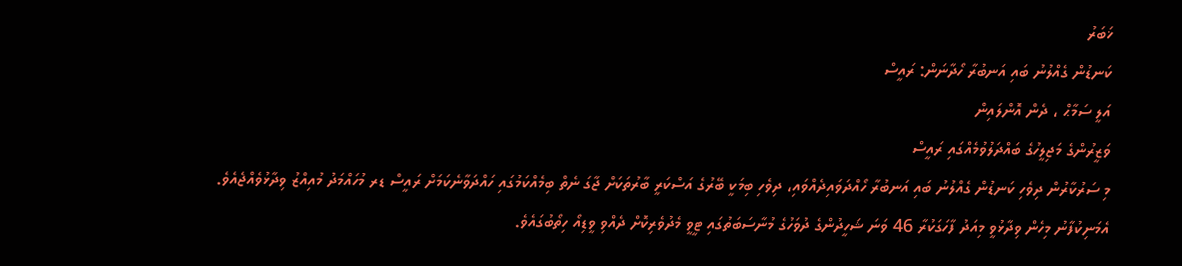ޚަބަރު
ކަނޑުން ގެއްލުނު ބައި އަނބުރާ ހޯދާނަން: ރައީސް
އަލީ ސަމާޙް ، ދެން އޮންލައިން
ވަޒީރުންގެ މަޖިލީހުގެ ބައްދަލުވުމެއްގައި ރައީސް
މި ސަރުކާރުން ދިވެހި ކަނޑުން ގެއްލުނު ބައި އަނބުރާ ހޯއްދަވައިދެއްވައި، ދިވެހި ބިމަކީ ބޭރުގެ އަސްކަރީ ބާރުތަކަށް ޖާގަ ނެތް ބިމެއްކަމުގައި ހައްދަވާނެކަމަށް ރައީސް ޑރ މުހައްމަދު މުއިއްޒު ވިދާޅުވެއްޖެއެވެ.
އެމަނިކުފާނު މިހެން ވިދާޅުވީ މިއަދު ފާހަގަކުރާ 46 ވަނަ ޝަހީދުންގެ ދުވަހުގެ މުނާސަބަތުގައި ޓީވީ މެދުވެރިކޮށް ދެއްވި ވީޑިއޯ ހިތޯބުގައެވެ.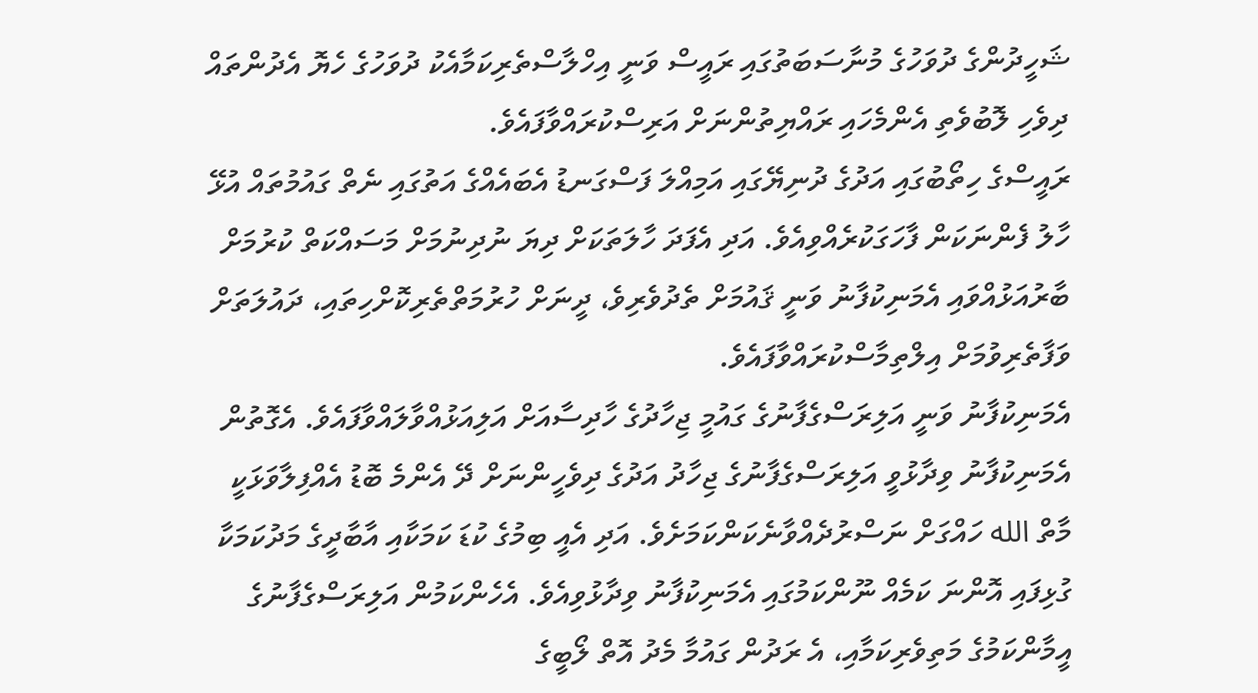ޝަހީދުންގެ ދުވަހުގެ މުނާސަބަތުގައި ރައީސް ވަނީ އިހްލާސްތެރިކަމާއެކު ދުވަހުގެ ހެޔޮ އެދުންތައް ދިވެހި ލޮބުވެތި އެންމެހައި ރައްޔިތުންނަށް އަރިސްކުރައްވާފައެވެ.
ރައީސްގެ ހިތޯބުގައި އަދުގެ ދުނިޔޭގައި އަމިއްލަ ފަސްގަނޑު އެބައެއްގެ އަތުގައި ނެތް ގައުމުތައް އުޅޭ ހާލު ފެންނަކަން ފާހަގަކުރެއްވިއެވެ. އަދި އެފަދަ ހާލަތަކަށް ދިޔަ ނުދިނުމަށް މަސައްކަތް ކުރުމަށް ބާރުއަޅުއްވައި އެމަނިކުފާނު ވަނީ ޤައުމަށް ތެދުވެރިވެ، ދީނަށް ހުރުމަތްތެރިކޮށްހިތައި، ދައުލަތަށް ވަފާތެރިވުމަށް އިލްތިމާސްކުރައްވާފައެވެ.
އެމަނިކުފާނު ވަނީ އަލިރަސްގެފާނުގެ ގައުމީ ޖިހާދުގެ ހާދިސާއަށް އަލިއަޅުއްވާލައްވާފައެވެ. އެގޮތުން އެމަނިކުފާނު ވިދާޅުވީ އަލިރަސްގެފާނުގެ ޖިހާދު އަދުގެ ދިވެހީންނަށް ދޭ އެންމެ ބޮޑު އެއްފިލާވަޅަކީ މާތް الله ހައްގަށް ނަސްރުދެއްވާނެކަންކަމަށެވެ. އަދި އެއީ ބިމުގެ ކުޑަ ކަމަކާއި އާބާދީގެ މަދުކަމަކާ ގުޅިފައި އޮންނަ ކަމެއް ނޫންކަމުގައި އެމަނިކުފާނު ވިދާޅުވިއެވެ. އެހެންކަމުން އަލިރަސްގެފާނުގެ އީމާންކަމުގެ މަތިވެރިކަމާއި، އެ ރަދުން ގައުމާ މެދު އޮތް ލޯބީގެ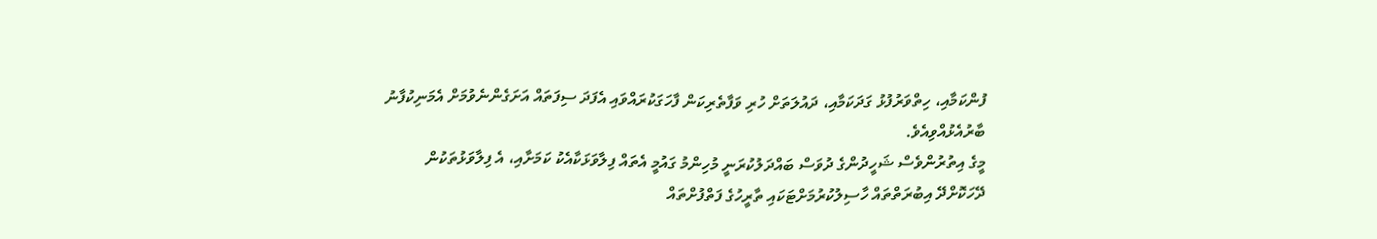ފުންކަމާއި، ހިތްވަރުފުޅު ގަދަކަމާއި، ދައުލަތަށް ހުރި ވަފާތެރިކަން ފާހަގަކުރައްވައި އެފަދަ ސިފަތައް އަށަގެންނެވުމަށް އެމަނިކުފާނު ބާރުއެޅުއްވިއެވެ.
މީގެ އިތުރުންވެސް ޝަހީދުންގެ ދުވަސް ބައްދަލުކުރަނީ މުހިންމު ގައުމީ އެތައް ފިލާވަޅަކާއެކު ކަމަށާއި، އެ ފިލާވަޅުތަކުން ދޭހަކޮށްދޭ އިބުރަތްތައް ހާސިލުކުރުމަށްޓަކައި ތާރީހުގެ ފަތްފުށްތައް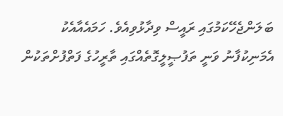ބަލަންޖެހޭކަމުގައި ރައީސް ވިދާޅުވިއެވެ. ހަމައެއާއެކު އެމަނިކުފާނު ވަނީ ތަފުޞީލީގޮތެއްގައި ތާރީހުގެ ފަތްފުށްތަކުން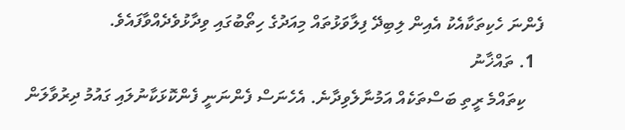ފެންނަ ހެކިތަކާއެކު އެއިން ލިބިދޭ ފިލާވަޅުތައް މިއަދުގެ ހިތޯބުގައި ވިދާޅުވެދެއްވާފައެވެ.
  1. ތައްޚާނު
    ކިތައްމެ ރީތި ބަސްތަކެއް އަމުނާލެވިދާނެ. އެހެނަސް ފެންނަނީ ފެންކޮޅަކާނުލައި ގައުމު ދިރުވާލަން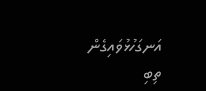އަނގަހުޅުވައިގެން ތިބި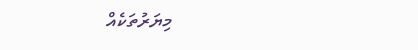މިޔަރުތަކެއް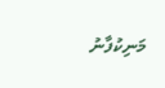މަނިކުފާނު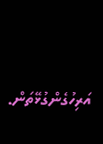އަރިހުގެންގުޅޭތަން.